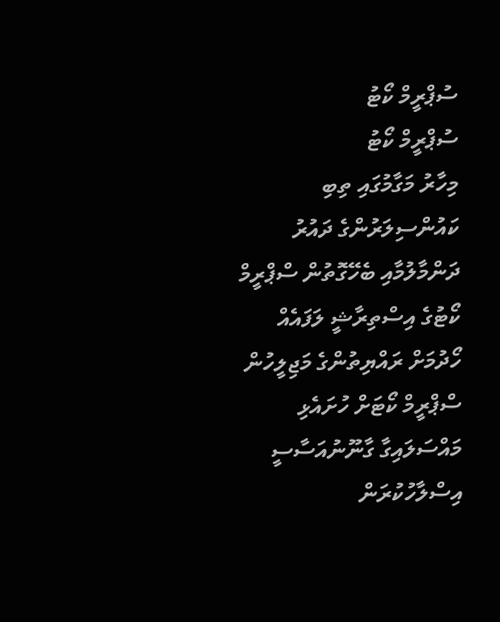ސުޕްރީމް ކޯޓު
ސުޕްރީމް ކޯޓު
މިހާރު މަގާމުގައި ތިބި ކައުންސިލަރުންގެ ދައުރު ދަންމާލުމާއި ބެހޭގޮތުން ސްޕްރީމް ކޯޓުގެ އިސްތިރާޝީ ލަފައެއް ހޯދުމަށް ރައްޔިތުންގެ މަޖިލީހުން ސްޕްރީމް ކޯޓަށް ހުށައެޅި މައްސަލައިގާ ގާނޫނުއަސާސީ އިސްލާހުކުރަން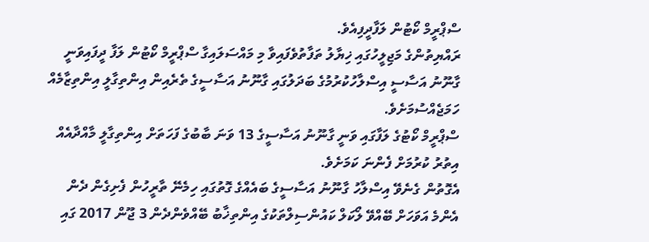ސްޕްރީމް ކޯޓުން ލަފާދީފިއެވެ.
ރައްޔިތުންގެ މަޖިލީހުގައި ޚިޔާލު ތަފާތުވެފައިވާ މި މައްސަލައިގާ ސްޕްރީމް ކޯޓުން ލަފާ ދީފައިވަނީ ގާނޫނު އަސާސީ އިސްލާހުކުރުމުގެ ބަދަލުގައި ގާނޫނު އަސާސީގެ ތެރެއިން އިންތިގާލީ އިންތިޒާމެއް ހަމަޖެއްސުމަށެވެ.
ސްޕްރީމް ކޯޓުގެ ލަފާގައި ވަނީ ގާނޫނު އަސާސީގެ 13 ވަނަ ބާބުގެ ފަހަތަށް އިންތިގާލީ މާއްދާއެއް އިތުރު ކުރުމަށް ފެންނަ ކަމަށެވެ.
އެގޮތުން ގެނެވޭ އިސްލާހު ގާނޫނު އަސާސީގެ ބައެއްގެ ގޮތުގައި ހިމެނޭ ތާރީހުން ފެށިގެން ދެން އެންމެ އަވަހަށް ބޭއްވޭ ލޯކަލް ކައުންސިލްތަކުގެ އިންތިޚާބު ބޭއްވެންދެން 3 ޖޫން 2017 ގައި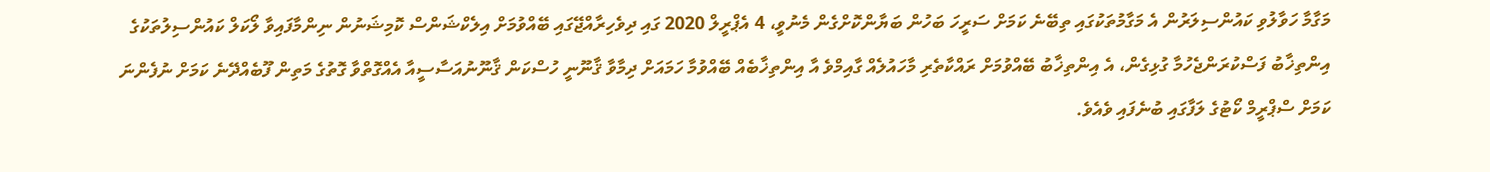މަގާމާ ހަވާލުވި ކައުންސިލަރުން އެ މަގާމުތަކުގައި ތިބޭނެ ކަމަށް ސަރީހަ ބަހުން ބަޔާންކޮށްގެން މެނުވީ، 4 އެޕްރީލް 2020 ގައި ދިވެހިރާއްޖޭގައި ބޭއްވުމަށް އިލެކްޝަންސް ކޮމިޝަނުން ނިންމާފައިވާ ލޯކަލް ކައުންސިލުތަކުގެ އިންތިޚާބު ފަސްކުރަންޖެހުމާ ގުޅިގެން، އެ އިންތިޚާބު ބޭއްވުމަށް ރައްކާތެރި މާހައުލެއް ގާއިމްވެ އާ އިންތިޚާބެއް ބޭއްވުމާ ހަމައަށް ދިމާވާ ޤާނޫނީ ހުސްކަން ޤާނޫނުއަސާސީއާ އެއްގޮތްވާ ގޮތުގެ މަތިން ފޫބެއްދޭނެ ކަމަށް ނުފެންނަ ކަމަށް ސްޕްރީމް ކޯޓުގެ ލަފާގައި ބުނެފައި ވެއެވެ.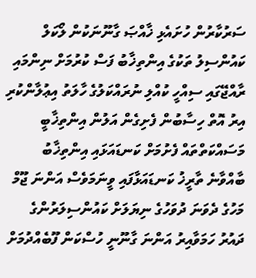ސަރުކާރުން ހުށައެޅި ޚާއްޞަ ގާނޫނަކުން ލޯކަލް ކައުންސިލު ތަކުގެ އިންތިޚާބު ފަސް ކުރުމަށް ނިންމައި ރާއްޖޭގައި ސިއްހީ ކުއްލި ނުރައްކަލުގެ ހާލަތު އިޢުލާންކުރި އިރު އޮތް ހިސާބުން ފެށިގެން އަލުން އިންތިޚާބީ މަސައްކަތްތައް ފެށުމަށް ކަނޑައަޅައި އިންތިޚާބު ބާއްވާނެ ތާރީޚު ކަނޑައަޅާފައި ވީނަމަވެސް އަންނަ ޖޫމް މަހުގެ ދެވަނަ ދުވަހުގެ ނިޔަލަށް ކައުންސިލަރުންގެ ދައުރު ހަމަވާއިރު އަންނަ ގާނޫނީ ހުސްކަން ފޫބެއްދުމަށް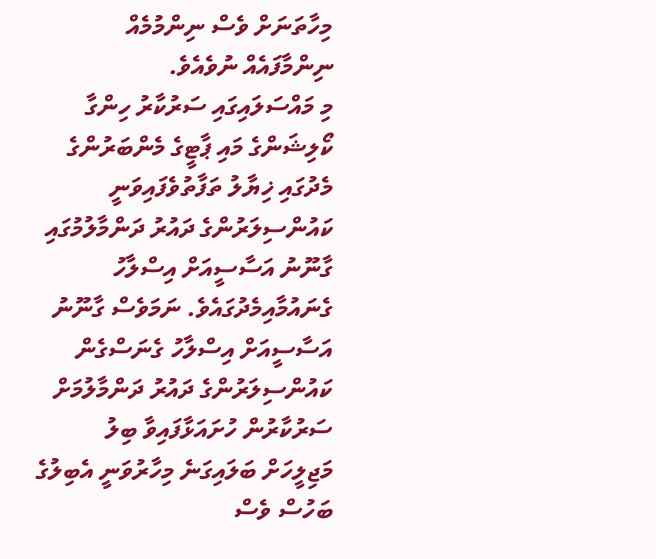މިހާތަނަށް ވެސް ނިންމުމެއް ނިންމާފައެއް ނުވެއެވެ.
މި މައްސަލައިގައި ސަރުކާރު ހިންގާ ކޯލިޝަންގެ މައި ޕާޓީގެ މެންބަރުންގެ މެދުގައި ޚިޔާލު ތަފާތުވެފައިވަނީ ކައުންސިލަރުންގެ ދައުރު ދަންމާލުމުގައި ގާނޫނު އަސާސީއަށް އިސްލާހު ގެނައުމާއިމެދުގައެވެ. ނަމަވެސް ގާނޫނު އަސާސީއަށް އިސްލާހު ގެނަސްގެން ކައުންސިލަރުންގެ ދައުރު ދަންމާލުމަށް ސަރުކާރުން ހުށައަޅާފައިވާ ބިލު މަޖިލީހަށް ބަލައިގަނެ މިހާރުވަނީ އެބިލުގެ ބަހުސް ވެސް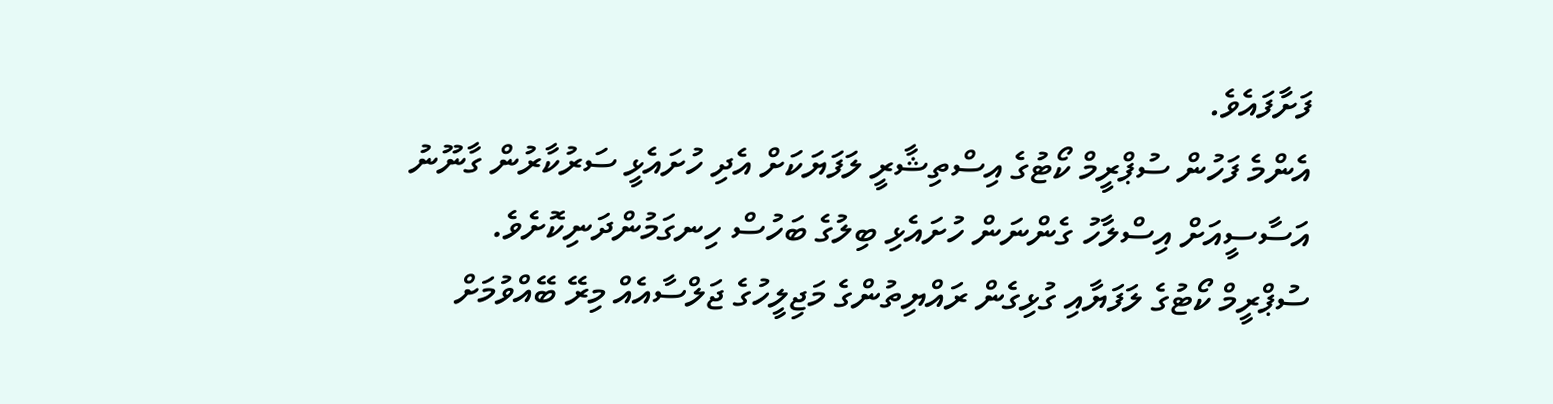ފަށާފައެވެ.
އެންމެ ފަހުން ސުޕްރީމް ކޯޓުގެ އިސްތިޝާރީ ލަފަޔަކަށް އެދި ހުށައެޅީ ސަރުކާރުން ގާނޫނު އަސާސީއަށް އިސްލާހު ގެންނަން ހުށައެޅި ބިލުގެ ބަހުސް ހިނގަމުންދަނިކޮށެވެ.
ސުޕްރީމް ކޯޓުގެ ލަފަޔާއި ގުޅިގެން ރައްޔިތުންގެ މަޖިލީހުގެ ޖަލްސާއެއް މިރޭ ބޭއްވުމަށް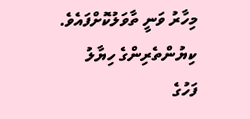މިހާރު ވަނީ ތާވަލުކޮށްފައެވެ.
ކިޔުންތެރިންގެ ހިޔާލު
ފަހުގެ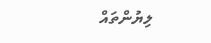ލިޔުންތައް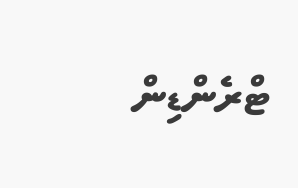ޓްރެންޑިން